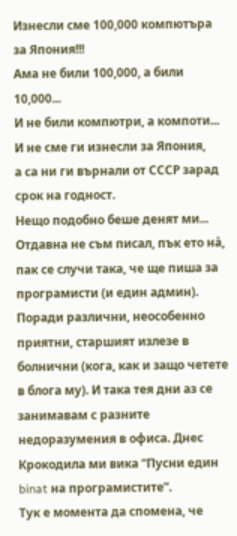Изнесли сме 100,000 компютъра за Япония!!!
Ама не били 100,000, а били 10,000...
И не били компютри, а компоти...
И не сме ги изнесли за Япония,
а са ни ги върнали от СССР зарад срок на годност.
Нещо подобно беше денят ми... Отдавна не съм писал, пък ето нà, пак се случи така, че ще пиша за програмисти (и един админ). Поради различни, неособенно приятни, старшият излезе в болнични (кога, как и защо четете в блога му). И така тея дни аз се занимавам с разните недоразумения в офиса. Днес Крокодила ми вика “Пусни един binat на програмистите”.
Тук е момента да спомена, че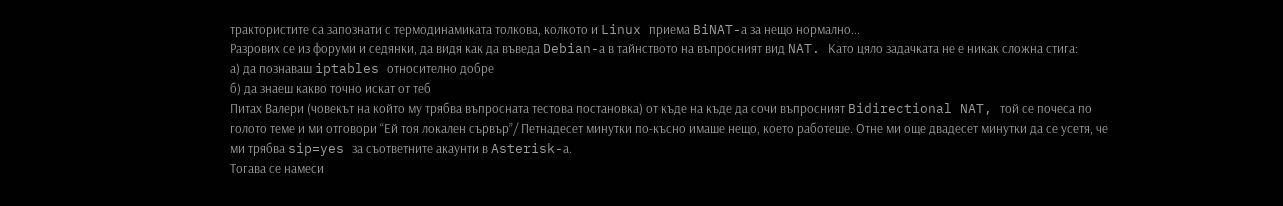трактористите са запознати с термодинамиката толкова, колкото и Linux приема BiNAT-а за нещо нормално...
Разрових се из форуми и седянки, да видя как да въведа Debian-а в тайнството на въпросният вид NAT. Като цяло задачката не е никак сложна стига:
а) да познаваш iptables относително добре
б) да знаеш какво точно искат от теб
Питах Валери (човекът на който му трябва въпросната тестова постановка) от къде на къде да сочи въпросният Bidirectional NAT, той се почеса по голото теме и ми отговори “Ей тоя локален сървър”/ Петнадесет минутки по-късно имаше нещо, което работеше. Отне ми още двадесет минутки да се усетя, че ми трябва sip=yes за съответните акаунти в Asterisk-а.
Тогава се намеси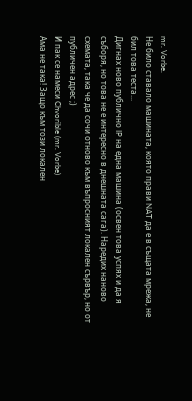mr. Vorbe.
Не било ставало машината, която прави NAT да е в същата мрежа, не бил това теста...
Дигнах ново публично IP на една машина (освен това успях и да я съборя, но това не е интересно в днешната сага). Наредих наново схемата, така че да сочи отново към въпросният локален сървър, но от публичен адрес ;)
И пак се намеси Chvorible (mr. Vorbe)
Ама не така! Защо към този локален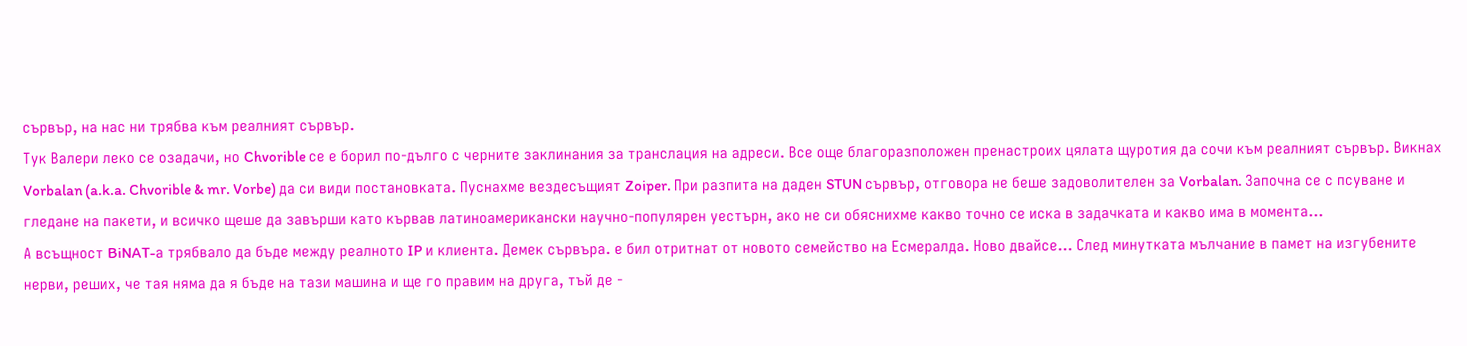сървър, на нас ни трябва към реалният сървър.
Тук Валери леко се озадачи, но Chvorible се е борил по-дълго с черните заклинания за транслация на адреси. Все още благоразположен пренастроих цялата щуротия да сочи към реалният сървър. Викнах Vorbalan (a.k.a. Chvorible & mr. Vorbe) да си види постановката. Пуснахме вездесъщият Zoiper. При разпита на даден STUN сървър, отговора не беше задоволителен за Vorbalan. Започна се с псуване и гледане на пакети, и всичко щеше да завърши като кървав латиноамерикански научно-популярен уестърн, ако не си обяснихме какво точно се иска в задачката и какво има в момента...
А всъщност BiNAT-а трябвало да бъде между реалното IP и клиента. Демек сървъра. е бил отритнат от новото семейство на Есмералда. Ново двайсе... След минутката мълчание в памет на изгубените нерви, реших, че тая няма да я бъде на тази машина и ще го правим на друга, тъй де -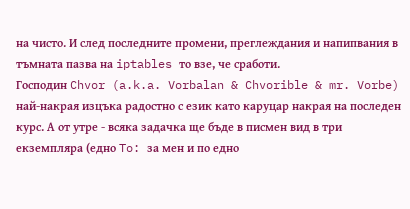на чисто. И след последните промени, преглеждания и напипвания в тъмната пазва на iptables то взе, че сработи.
Господин Chvor (a.k.a. Vorbalan & Chvorible & mr. Vorbe) най-накрая изцъка радостно с език като каруцар накрая на последен курс. А от утре - всяка задачка ще бъде в писмен вид в три екземпляра (едно To: за мен и по едно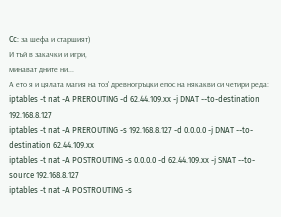Cc: за шефа и старшият)
И тъй в закачки и игри,
минават дните ни...
А ето я и цялата магия на тоз' древногръцки епос на някакви си четири реда:
iptables -t nat -A PREROUTING -d 62.44.109.xx -j DNAT --to-destination 192.168.8.127
iptables -t nat -A PREROUTING -s 192.168.8.127 -d 0.0.0.0 -j DNAT --to-destination 62.44.109.xx
iptables -t nat -A POSTROUTING -s 0.0.0.0 -d 62.44.109.xx -j SNAT --to-source 192.168.8.127
iptables -t nat -A POSTROUTING -s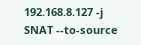192.168.8.127 -j SNAT --to-source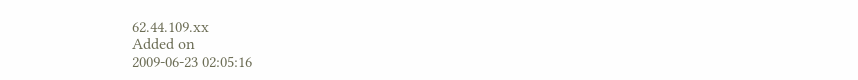62.44.109.xx
Added on
2009-06-23 02:05:16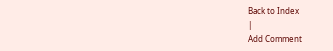Back to Index
|
Add Comment